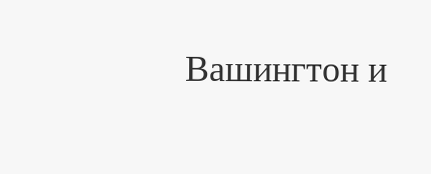Вашингтон и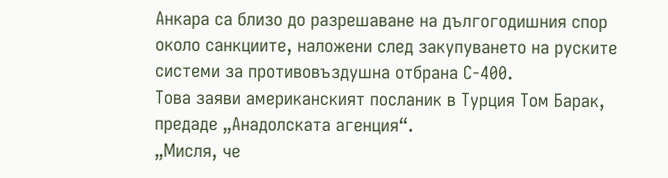Анкара са близо до разрешаване на дългогодишния спор около санкциите, наложени след закупуването на руските системи за противовъздушна отбрана С-400.
Това заяви американският посланик в Турция Том Барак, предаде „Анадолската агенция“.
„Мисля, че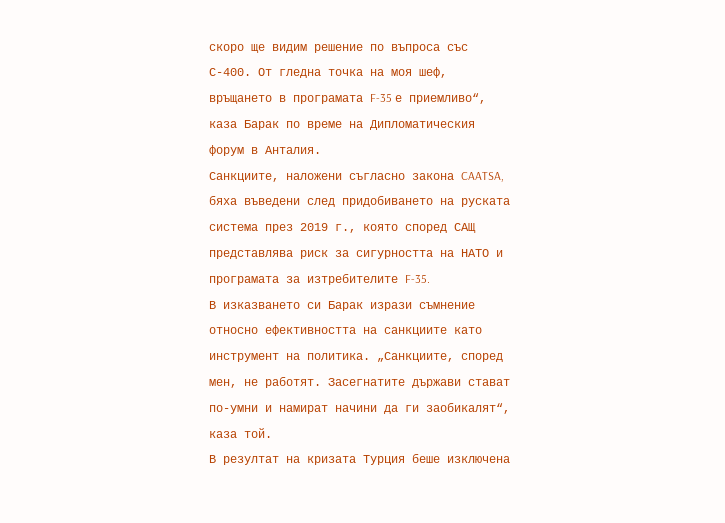скоро ще видим решение по въпроса със С-400. От гледна точка на моя шеф, връщането в програмата F-35 е приемливо“, каза Барак по време на Дипломатическия форум в Анталия.
Санкциите, наложени съгласно закона CAATSA, бяха въведени след придобиването на руската система през 2019 г., която според САЩ представлява риск за сигурността на НАТО и програмата за изтребителите F-35.
В изказването си Барак изрази съмнение относно ефективността на санкциите като инструмент на политика. „Санкциите, според мен, не работят. Засегнатите държави стават по-умни и намират начини да ги заобикалят“, каза той.
В резултат на кризата Турция беше изключена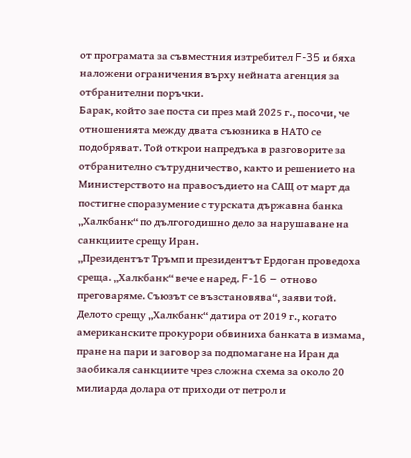от програмата за съвместния изтребител F-35 и бяха наложени ограничения върху нейната агенция за отбранителни поръчки.
Барак, който зае поста си през май 2025 г., посочи, че отношенията между двата съюзника в НАТО се подобряват. Той открои напредъка в разговорите за отбранително сътрудничество, както и решението на Министерството на правосъдието на САЩ от март да постигне споразумение с турската държавна банка „Халкбанк“ по дългогодишно дело за нарушаване на санкциите срещу Иран.
„Президентът Тръмп и президентът Ердоган проведоха среща. „Халкбанк“ вече е наред. F-16 – отново преговаряме. Съюзът се възстановява“, заяви той.
Делото срещу „Халкбанк“ датира от 2019 г., когато американските прокурори обвиниха банката в измама, пране на пари и заговор за подпомагане на Иран да заобикаля санкциите чрез сложна схема за около 20 милиарда долара от приходи от петрол и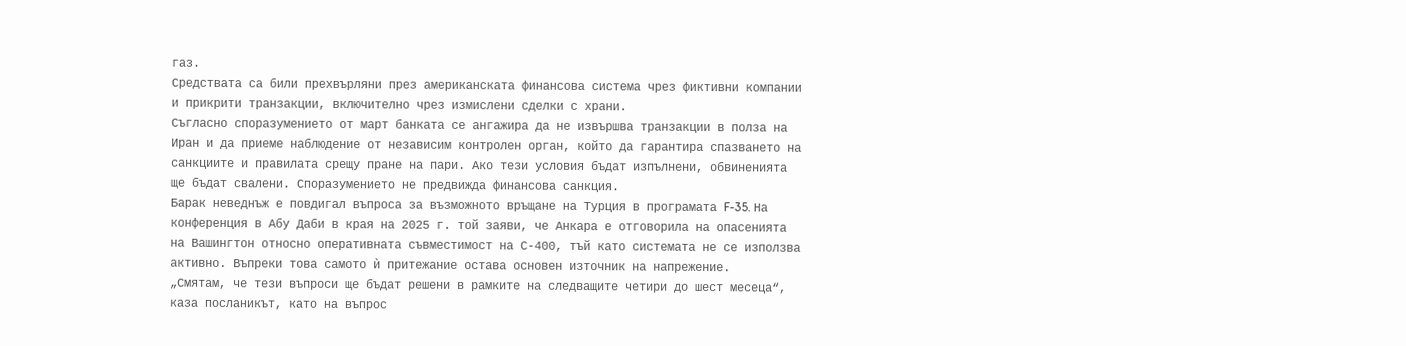газ.
Средствата са били прехвърляни през американската финансова система чрез фиктивни компании и прикрити транзакции, включително чрез измислени сделки с храни.
Съгласно споразумението от март банката се ангажира да не извършва транзакции в полза на Иран и да приеме наблюдение от независим контролен орган, който да гарантира спазването на санкциите и правилата срещу пране на пари. Ако тези условия бъдат изпълнени, обвиненията ще бъдат свалени. Споразумението не предвижда финансова санкция.
Барак неведнъж е повдигал въпроса за възможното връщане на Турция в програмата F-35. На конференция в Абу Даби в края на 2025 г. той заяви, че Анкара е отговорила на опасенията на Вашингтон относно оперативната съвместимост на С-400, тъй като системата не се използва активно. Въпреки това самото ѝ притежание остава основен източник на напрежение.
„Смятам, че тези въпроси ще бъдат решени в рамките на следващите четири до шест месеца“, каза посланикът, като на въпрос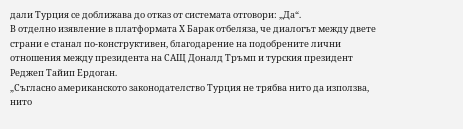дали Турция се доближава до отказ от системата отговори: „Да“.
В отделно изявление в платформата Х Барак отбеляза, че диалогът между двете страни е станал по-конструктивен, благодарение на подобрените лични отношения между президента на САЩ Доналд Тръмп и турския президент Реджеп Тайип Ердоган.
„Съгласно американското законодателство Турция не трябва нито да използва, нито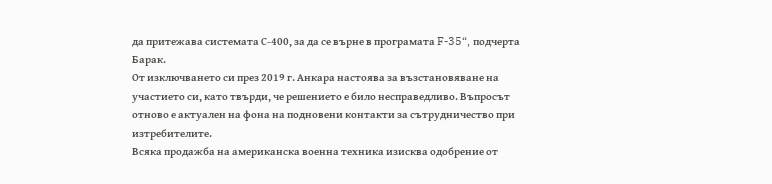да притежава системата С-400, за да се върне в програмата F-35“, подчерта Барак.
От изключването си през 2019 г. Анкара настоява за възстановяване на участието си, като твърди, че решението е било несправедливо. Въпросът отново е актуален на фона на подновени контакти за сътрудничество при изтребителите.
Всяка продажба на американска военна техника изисква одобрение от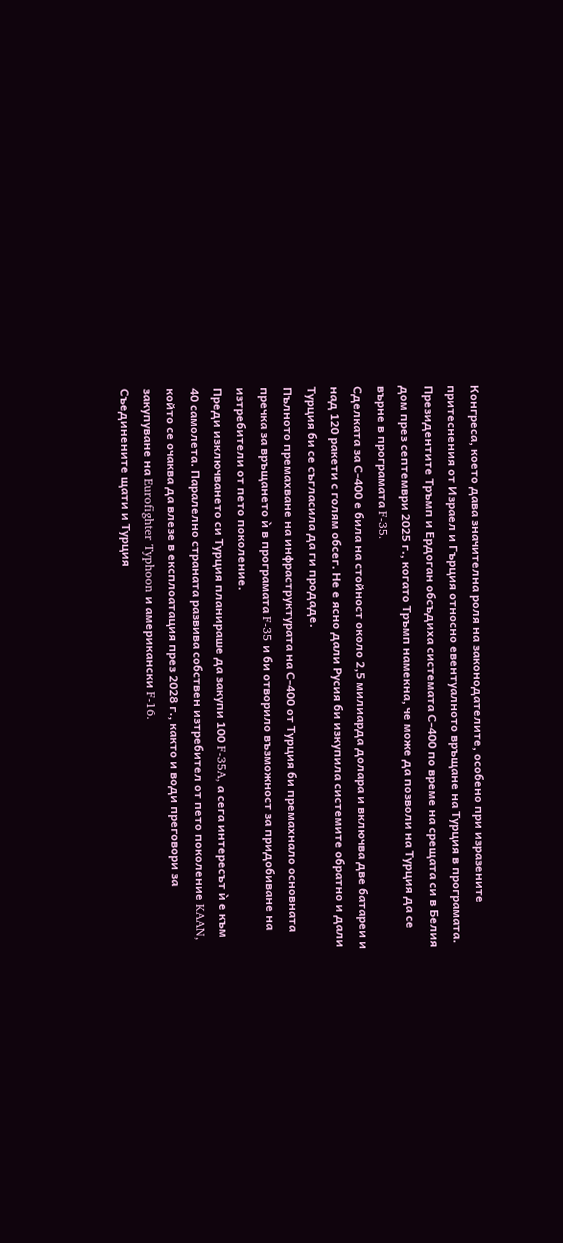Конгреса, което дава значителна роля на законодателите, особено при изразените притеснения от Израел и Гърция относно евентуалното връщане на Турция в програмата.
Президентите Тръмп и Ердоган обсъдиха системата С-400 по време на срещата си в Белия дом през септември 2025 г., когато Тръмп намекна, че може да позволи на Турция да се върне в програмата F-35.
Сделката за С-400 е била на стойност около 2,5 милиарда долара и включва две батареи и над 120 ракети с голям обсег. Не е ясно дали Русия би изкупила системите обратно и дали Турция би се съгласила да ги продаде.
Пълното премахване на инфраструктурата на С-400 от Турция би премахнало основната пречка за връщането ѝ в програмата F-35 и би отворило възможност за придобиване на изтребители от пето поколение.
Преди изключването си Турция планираше да закупи 100 F-35A, а сега интересът ѝ е към 40 самолета. Паралелно страната развива собствен изтребител от пето поколение KAAN, който се очаква да влезе в експлоатация през 2028 г., както и води преговори за закупуване на Eurofighter Typhoon и американски F-16.
Съединените щати и Турция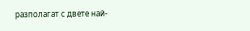разполагат с двете най-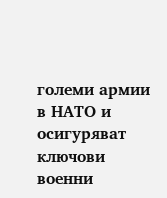големи армии в НАТО и осигуряват ключови военни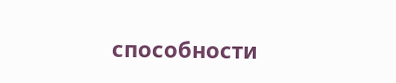способности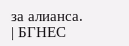за алианса. | БГНЕС